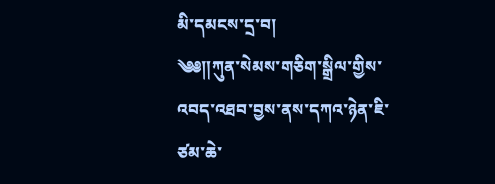མི་དམངས་དྲ་བ།
༄༅༎ཀུན་སེམས་གཅིག་སྒྲིལ་གྱིས་འབད་འཐབ་བྱས་ནས་དཀའ་ཉེན་ཇི་ཙམ་ཆེ་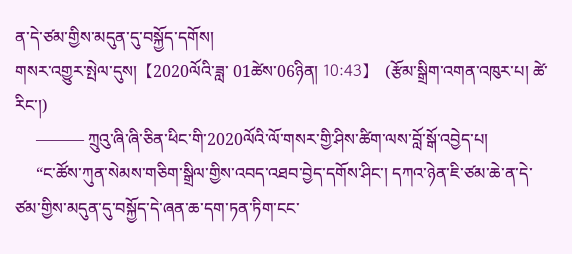ན་དེ་ཙམ་གྱིས་མདུན་དུ་བསྐྱོད་དགོས།
གསར་འགྱུར་སྤེལ་དུས།  【2020ལོའི་ཟླ་ 01ཚེས་06ཉིན། 10:43】   (རྩོམ་སྒྲིག་འགན་འཁུར་པ། ཚེ་རིང་།)
     ——— ཀྲུའུ་ཞི་ཞི་ཅིན་ཕིང་གི་2020ལོའི་ལོ་གསར་གྱི་ཤིས་ཚིག་ལས་བློ་སྒོ་འབྱེད་པ།
     “ང་ཚོས་ཀུན་སེམས་གཅིག་སྒྲིལ་གྱིས་འབད་འཐབ་བྱེད་དགོས་ཤིང་། དཀའ་ཉེན་ཇི་ཙམ་ཆེ་ན་དེ་ཙམ་གྱིས་མདུན་དུ་བསྐྱོད་དེ་ཞན་ཆ་དག་ཏན་ཏིག་ངང་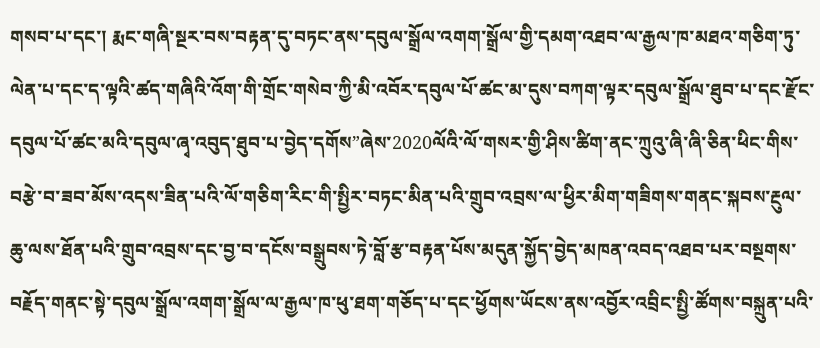གསབ་པ་དང་། རྨང་གཞི་སྔར་བས་བརྟན་དུ་བཏང་ནས་དབུལ་སྒྲོལ་འགག་སྒྲོལ་གྱི་དམག་འཐབ་ལ་རྒྱལ་ཁ་མཐའ་གཅིག་ཏུ་ལེན་པ་དང་ད་ལྟའི་ཚད་གཞིའི་འོག་གི་གྲོང་གསེབ་ཀྱི་མི་འབོར་དབུལ་པོ་ཚང་མ་དུས་བཀག་ལྟར་དབུལ་སྒྲོལ་ཐུབ་པ་དང་རྫོང་དབུལ་པོ་ཚང་མའི་དབུལ་ཞྭ་འབུད་ཐུབ་པ་བྱེད་དགོས”ཞེས་2020ལོའི་ལོ་གསར་གྱི་ཤིས་ཚིག་ནང་ཀྲུའུ་ཞི་ཞི་ཅིན་ཕིང་གིས་བརྩེ་བ་ཟབ་མོས་འདས་ཟིན་པའི་ལོ་གཅིག་རིང་གི་སྤྱིར་བཏང་མིན་པའི་གྲུབ་འབྲས་ལ་ཕྱིར་མིག་གཟིགས་གནང་སྐབས་རྔུལ་ཆུ་ལས་ཐོན་པའི་གྲུབ་འབྲས་དང་བྱ་བ་དངོས་བསྒྲུབས་ཏེ་བློ་རྩ་བརྟན་པོས་མདུན་སྐྱོད་བྱེད་མཁན་འབད་འཐབ་པར་བསྔགས་བརྗོད་གནང་སྟེ་དབུལ་སྒྲོལ་འགག་སྒྲོལ་ལ་རྒྱལ་ཁ་ཕུ་ཐག་གཅོད་པ་དང་ཕྱོགས་ཡོངས་ནས་འབྱོར་འབྲིང་སྤྱི་ཚོགས་བསྐྲུན་པའི་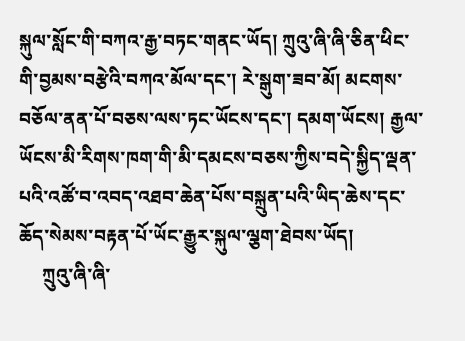སྐུལ་སློང་གི་བཀའ་རྒྱ་བཏང་གནང་ཡོད། ཀྲུའུ་ཞི་ཞི་ཅིན་ཕིང་གི་བྱམས་བརྩེའི་བཀའ་མོལ་དང་། རེ་སྒུག་ཟབ་མོ། མངགས་བཅོལ་ནན་པོ་བཅས་ལས་ཏང་ཡོངས་དང་། དམག་ཡོངས། རྒྱལ་ཡོངས་མི་རིགས་ཁག་གི་མི་དམངས་བཅས་ཀྱིས་བདེ་སྐྱིད་ལྡན་པའི་འཚོ་བ་འབད་འཐབ་ཆེན་པོས་བསྐྲུན་པའི་ཡིད་ཆེས་དང་ཆོད་སེམས་བརྟན་པོ་ཡོང་རྒྱུར་སྐུལ་ལྕག་ཐེབས་ཡོད།
     ཀྲུའུ་ཞི་ཞི་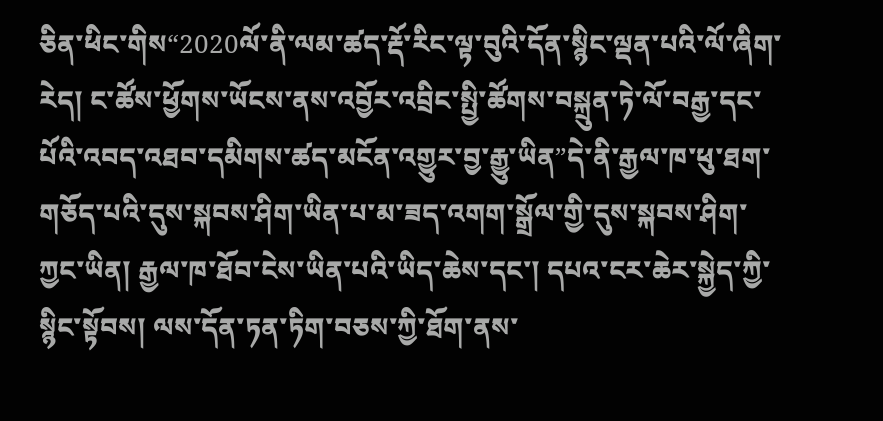ཅིན་ཕིང་གིས“2020ལོ་ནི་ལམ་ཚད་རྡོ་རིང་ལྟ་བུའི་དོན་སྙིང་ལྡན་པའི་ལོ་ཞིག་རེད། ང་ཚོས་ཕྱོགས་ཡོངས་ནས་འབྱོར་འབྲིང་སྤྱི་ཚོགས་བསྐྲུན་ཏེ་ལོ་བརྒྱ་དང་པོའི་འབད་འཐབ་དམིགས་ཚད་མངོན་འགྱུར་བྱ་རྒྱུ་ཡིན”དེ་ནི་རྒྱལ་ཁ་ཕུ་ཐག་གཅོད་པའི་དུས་སྐབས་ཤིག་ཡིན་པ་མ་ཟད་འགག་སྒྲོལ་གྱི་དུས་སྐབས་ཤིག་ཀྱང་ཡིན། རྒྱལ་ཁ་ཐོབ་ངེས་ཡིན་པའི་ཡིད་ཆེས་དང་། དཔའ་ངར་ཆེར་སྐྱེད་ཀྱི་སྙིང་སྟོབས། ལས་དོན་ཏན་ཏིག་བཅས་ཀྱི་ཐོག་ནས་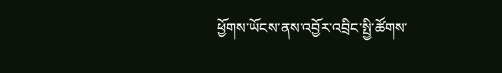ཕྱོགས་ཡོངས་ནས་འབྱོར་འབྲིང་སྤྱི་ཚོགས་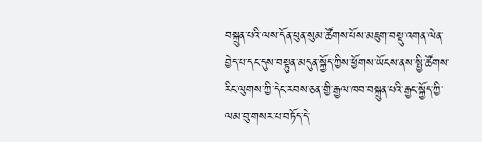བསྐྲུན་པའི་ལས་དོན་ཕུན་སུམ་ཚོགས་པོས་མཇུག་བསྡུ་འགན་ལེན་བྱེད་པ་དང་དུས་བསྟུན་མདུན་སྐྱོད་ཀྱིས་ཕྱོགས་ཡོངས་ནས་སྤྱི་ཚོགས་རིང་ལུགས་ཀྱི་དེང་རབས་ཅན་གྱི་རྒྱལ་ཁབ་བསྐྲུན་པའི་རྒྱང་སྐྱོད་ཀྱི་ལམ་བུ་གསར་པ་བཏོད་དེ་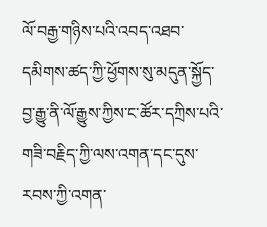ལོ་བརྒྱ་གཉིས་པའི་འབད་འཐབ་དམིགས་ཚད་ཀྱི་ཕྱོགས་སུ་མདུན་སྐྱོད་བྱ་རྒྱུ་ནི་ལོ་རྒྱུས་ཀྱིས་ང་ཚོར་དཀྲིས་པའི་གཟི་བརྗིད་ཀྱི་ལས་འགན་དང་དུས་རབས་ཀྱི་འགན་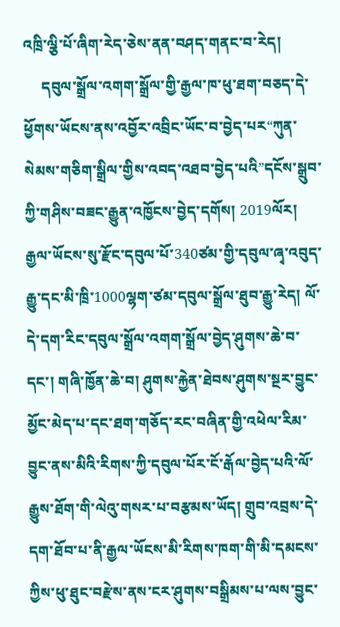འཁྲི་ལྕི་པོ་ཞིག་རེད་ཅེས་ནན་བཤད་གནང་བ་རེད།
     དབུལ་སྒྲོལ་འགག་སྒྲོལ་གྱི་རྒྱལ་ཁ་ཕུ་ཐག་བཅད་དེ་ཕྱོགས་ཡོངས་ནས་འབྱོར་འབྲིང་ཡོང་བ་བྱེད་པར“ཀུན་སེམས་གཅིག་སྒྲིལ་གྱིས་འབད་འཐབ་བྱེད་པའི”དངོས་སྒྲུབ་ཀྱི་གཤིས་བཟང་རྒྱུན་འཁྱོངས་བྱེད་དགོས། 2019ལོར། རྒྱལ་ཡོངས་སུ་རྫོང་དབུལ་པོ་340ཙམ་གྱི་དབུལ་ཞྭ་འབུད་རྒྱུ་དང་མི་ཁྲི་1000ལྷག་ཙམ་དབུལ་སྒྲོལ་ཐུབ་རྒྱུ་རེད། ལོ་དེ་དག་རིང་དབུལ་སྒྲོལ་འགག་སྒྲོལ་བྱེད་ཤུགས་ཆེ་བ་དང་། གཞི་ཁྱོན་ཆེ་བ། ཤུགས་རྐྱེན་ཐེབས་ཤུགས་སྔར་བྱུང་མྱོང་མེད་པ་དང་ཐག་གཅོད་རང་བཞིན་གྱི་འཕེལ་རིམ་བྱུང་ནས་མིའི་རིགས་ཀྱི་དབུལ་པོར་ངོ་རྒོལ་བྱེད་པའི་ལོ་རྒྱུས་ཐོག་གི་ལེའུ་གསར་པ་བརྩམས་ཡོད། གྲུབ་འབྲས་དེ་དག་ཐོབ་པ་ནི་རྒྱལ་ཡོངས་མི་རིགས་ཁག་གི་མི་དམངས་ཀྱིས་ཕུ་ཐུང་བརྫེས་ནས་ངར་ཤུགས་བསྒྲིམས་པ་ལས་བྱུང་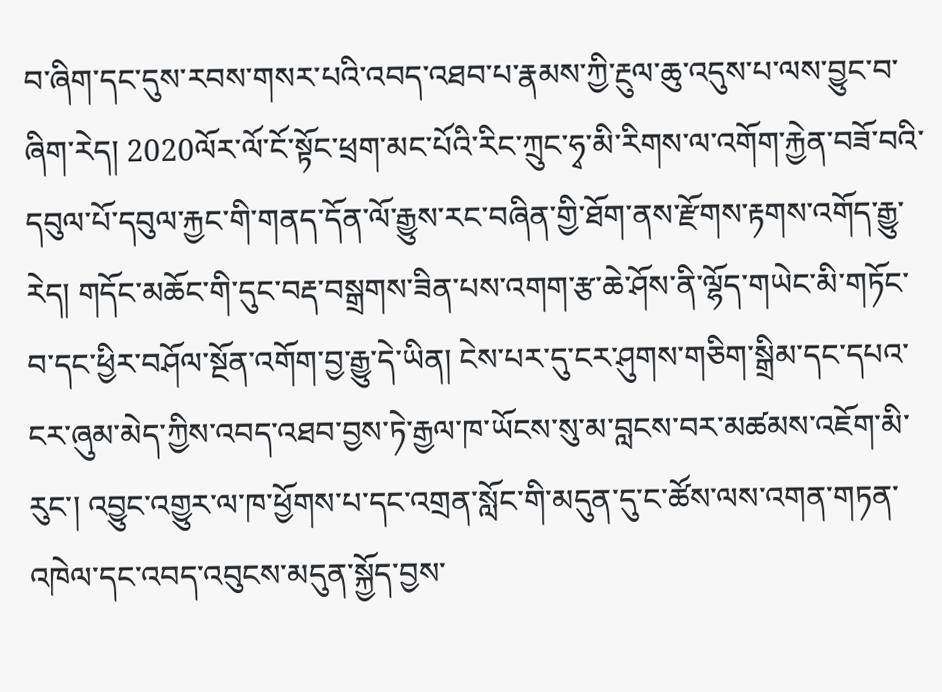བ་ཞིག་དང་དུས་རབས་གསར་པའི་འབད་འཐབ་པ་རྣམས་ཀྱི་རྔུལ་ཆུ་འདུས་པ་ལས་བྱུང་བ་ཞིག་རེད། 2020ལོར་ལོ་ངོ་སྟོང་ཕྲག་མང་པོའི་རིང་ཀྲུང་ཧྭ་མི་རིགས་ལ་འགོག་རྐྱེན་བཟོ་བའི་དབུལ་པོ་དབུལ་རྐྱང་གི་གནད་དོན་ལོ་རྒྱུས་རང་བཞིན་གྱི་ཐོག་ནས་རྫོགས་རྟགས་འགོད་རྒྱུ་རེད། གདོང་མཆོང་གི་དུང་བརྡ་བསྒྲགས་ཟིན་པས་འགག་རྩ་ཆེ་ཤོས་ནི་ལྷོད་གཡེང་མི་གཏོང་བ་དང་ཕྱིར་བཤོལ་སྔོན་འགོག་བྱ་རྒྱུ་དེ་ཡིན། ངེས་པར་དུ་ངར་ཤུགས་གཅིག་སྒྲིམ་དང་དཔའ་ངར་ཞུམ་མེད་ཀྱིས་འབད་འཐབ་བྱས་ཏེ་རྒྱལ་ཁ་ཡོངས་སུ་མ་བླངས་བར་མཚམས་འཇོག་མི་རུང་། འབྱུང་འགྱུར་ལ་ཁ་ཕྱོགས་པ་དང་འགྲན་སློང་གི་མདུན་དུ་ང་ཚོས་ལས་འགན་གཏན་འཁེལ་དང་འབད་འབུངས་མདུན་སྐྱོད་བྱས་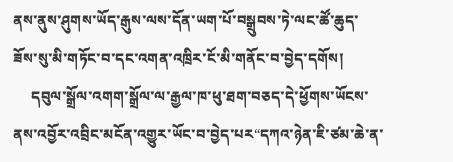ནས་ནུས་ཤུགས་ཡོད་རྒུས་ལས་དོན་ཡག་པོ་བསྒྲུབས་ཏེ་ལང་ཚོ་ཆུད་ཟོས་སུ་མི་གཏོང་བ་དང་འགན་འཁྲིར་ངོ་མི་གནོང་བ་བྱེད་དགོས།
     དབུལ་སྒྲོལ་འགག་སྒྲོལ་ལ་རྒྱལ་ཁ་ཕུ་ཐག་བཅད་དེ་ཕྱོགས་ཡོངས་ནས་འབྱོར་འབྲིང་མངོན་འགྱུར་ཡོང་བ་བྱེད་པར“དཀའ་ཉེན་ཇི་ཙམ་ཆེ་ན་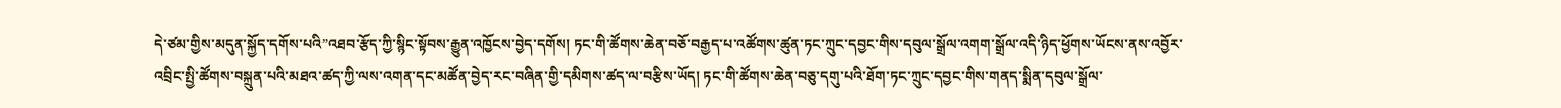དེ་ཙམ་གྱིས་མདུན་སྐྱོད་དགོས་པའི”འཐབ་རྩོད་ཀྱི་སྙིང་སྟོབས་རྒྱུན་འཁྱོངས་བྱེད་དགོས། ཏང་གི་ཚོགས་ཆེན་བཅོ་བརྒྱད་པ་འཚོགས་ཚུན་ཏང་ཀྲུང་དབྱང་གིས་དབུལ་སྒྲོལ་འགག་སྒྲོལ་འདི་ཉིད་ཕྱོགས་ཡོངས་ནས་འབྱོར་འབྲིང་སྤྱི་ཚོགས་བསྐྲུན་པའི་མཐའ་ཚད་ཀྱི་ལས་འགན་དང་མཚོན་བྱེད་རང་བཞིན་གྱི་དམིགས་ཚད་ལ་བརྩིས་ཡོད། ཏང་གི་ཚོགས་ཆེན་བཅུ་དགུ་པའི་ཐོག་ཏང་ཀྲུང་དབྱང་གིས་གནད་སྨིན་དབུལ་སྒྲོལ་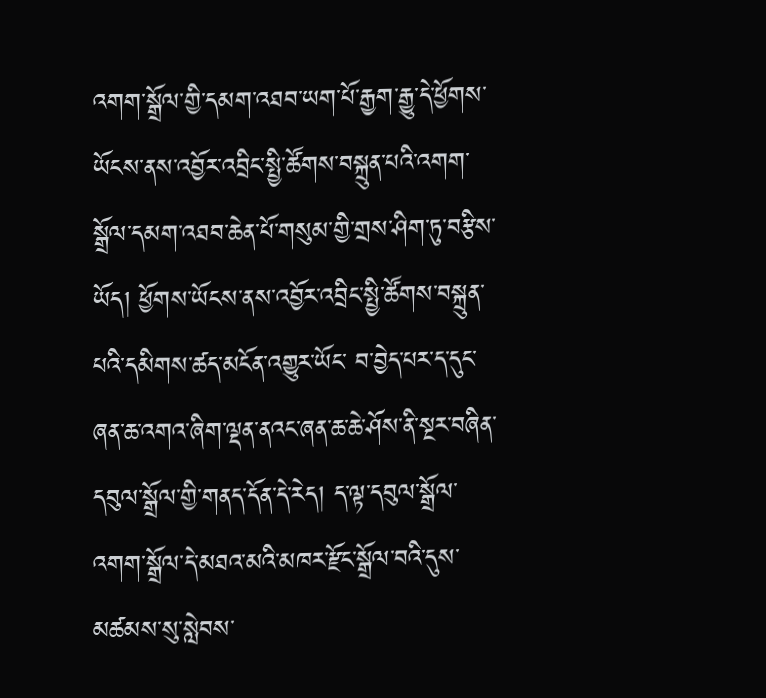འགག་སྒྲོལ་གྱི་དམག་འཐབ་ཡག་པོ་རྒྱག་རྒྱུ་དེ་ཕྱོགས་ཡོངས་ནས་འབྱོར་འབྲིང་སྤྱི་ཚོགས་བསྐྲུན་པའི་འགག་སྒྲོལ་དམག་འཐབ་ཆེན་པོ་གསུམ་གྱི་གྲས་ཤིག་ཏུ་བརྩིས་ཡོད། ཕྱོགས་ཡོངས་ནས་འབྱོར་འབྲིང་སྤྱི་ཚོགས་བསྐྲུན་པའི་དམིགས་ཚད་མངོན་འགྱུར་ཡོང་ བ་བྱེད་པར་ད་དུང་ཞན་ཆ་འགའ་ཞིག་ལྡན་ནའང་ཞན་ཆ་ཆེ་ཤོས་ནི་སྔར་བཞིན་དབུལ་སྒྲོལ་གྱི་གནད་དོན་དེ་རེད། ད་ལྟ་དབུལ་སྒྲོལ་འགག་སྒྲོལ་དེ་མཐའ་མའི་མཁར་རྫོང་སྒྲོལ་བའི་དུས་མཚམས་སུ་སླེབས་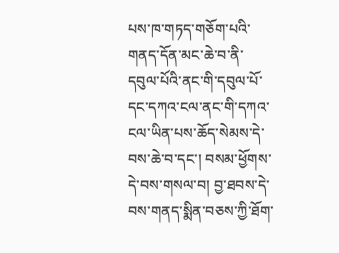པས་ཁ་གཏད་གཅོག་པའི་གནད་དོན་མང་ཆེ་བ་ནི་དབུལ་པོའི་ནང་གི་དབུལ་པོ་དང་དཀའ་ངལ་ནང་གི་དཀའ་ངལ་ཡིན་པས་ཆོད་སེམས་དེ་བས་ཆེ་བ་དང་། བསམ་ཕྱོགས་དེ་བས་གསལ་བ། བྱ་ཐབས་དེ་བས་གནད་སྨིན་བཅས་ཀྱི་ཐོག་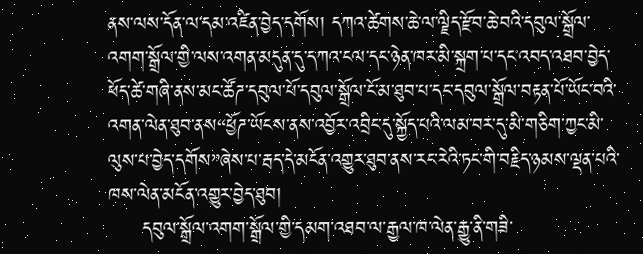ནས་ལས་དོན་ལ་དམ་འཛིན་བྱེད་དགོས། དཀའ་ཚེགས་ཆེ་ལ་ལྗིད་རྫོབ་ཆེ་བའི་དབུལ་སྒྲོལ་འགག་སྒྲོལ་གྱི་ལས་འགན་མདུན་དུ་དཀའ་ངལ་དང་ཉེན་ཁར་མི་སྐྲག་པ་དང་འབད་འཐབ་བྱེད་ཕོད་ཚེ་གཞི་ནས་མང་ཚོཌ་དབུལ་པོ་དབུལ་སྒྲོལ་ངོ་མ་ཐུབ་པ་དང་དབུལ་སྒྲོལ་བརྟན་པོ་ཡོང་བའི་འགན་ལེན་ཐུབ་ནས“ཕྱོཌ་ཡོངས་ནས་འབྱོར་འབྲིང་དུ་སྐྱོད་པའི་ལམ་བར་དུ་མི་གཅིག་ཀྱང་མི་ལུས་པ་བྱེད་དགོས”ཞེས་པ་རྦད་དེ་མངོན་འགྱུར་ཐུབ་ནས་རང་རེའི་ཏང་གི་བརྗིད་ཉམས་ལྡན་པའི་ཁས་ལེན་མངོན་འགྱུར་བྱེད་ཐུབ།
     དབུལ་སྒྲོལ་འགག་སྒྲོལ་གྱི་དམག་འཐབ་ལ་རྒྱལ་ཁ་ལེན་རྒྱུ་ནི་གཟི་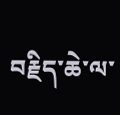བརྗིད་ཆེ་ལ་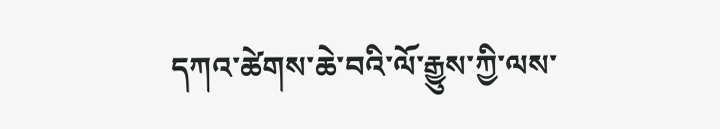དཀའ་ཚེགས་ཆེ་བའི་ལོ་རྒྱུས་ཀྱི་ལས་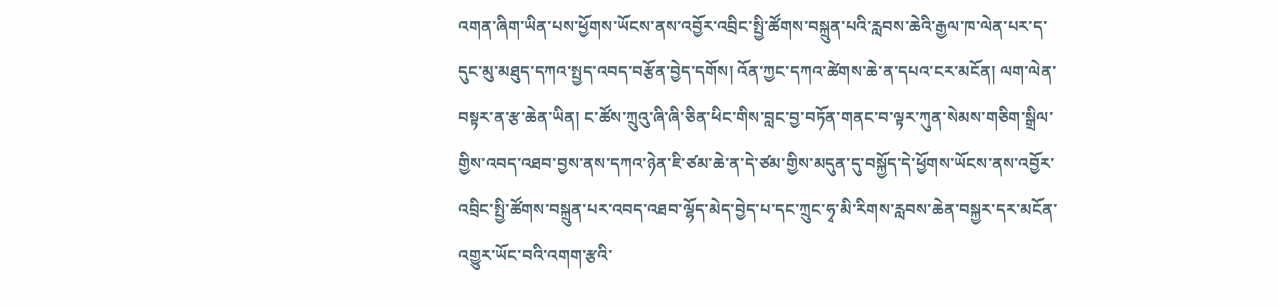འགན་ཞིག་ཡིན་པས་ཕྱོགས་ཡོངས་ནས་འབྱོར་འབྲིང་སྤྱི་ཚོགས་བསྐྲུན་པའི་རླབས་ཆེའི་རྒྱལ་ཁ་ལེན་པར་ད་དུང་མུ་མཐུད་དཀའ་སྤྱད་འབད་བརྩོན་བྱེད་དགོས། འོན་ཀྱང་དཀའ་ཚེགས་ཆེ་ན་དཔའ་ངར་མངོན། ལག་ལེན་བསྟར་ན་རྩ་ཆེན་ཡིན། ང་ཚོས་ཀྲུའུ་ཞི་ཞི་ཅིན་ཕིང་གིས་བླང་བྱ་བཏོན་གནང་བ་ལྟར་ཀུན་སེམས་གཅིག་སྒྲིལ་གྱིས་འབད་འཐབ་བྱས་ནས་དཀའ་ཉེན་ཇི་ཙམ་ཆེ་ན་དེ་ཙམ་གྱིས་མདུན་དུ་བསྐྱོད་དེ་ཕྱོགས་ཡོངས་ནས་འབྱོར་འབྲིང་སྤྱི་ཚོགས་བསྐྲུན་པར་འབད་འཐབ་ལྷོད་མེད་བྱེད་པ་དང་ཀྲུང་ཧྭ་མི་རིགས་རླབས་ཆེན་བསྐྱར་དར་མངོན་འགྱུར་ཡོང་བའི་འགག་རྩའི་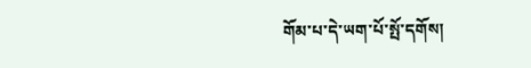གོམ་པ་དེ་ཡག་པོ་སྤོ་དགོས།